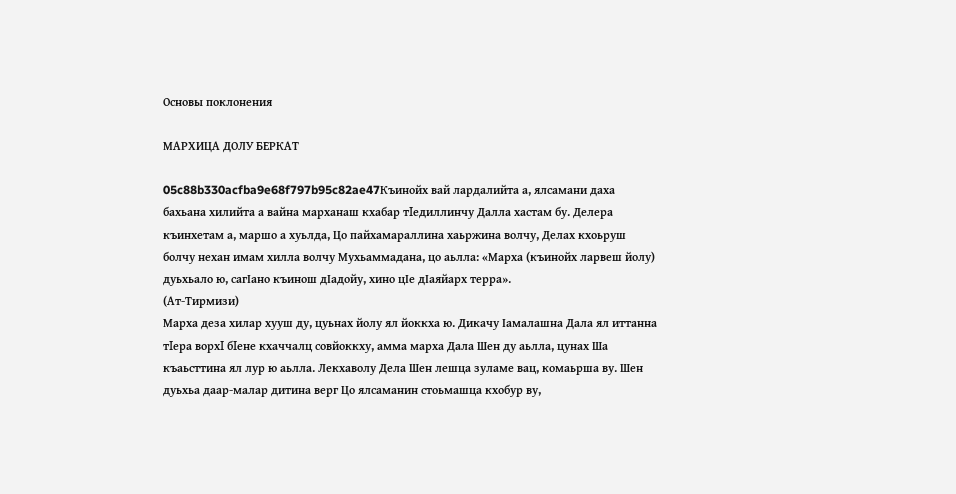Основы поклонения

МАРХИЦА ДОЛУ БЕРКАТ

05c88b330acfba9e68f797b95c82ae47Къинойх вай лардалийта а, ялсамани даха бахьана хилийта а вайна марханаш кхабар тΙедиллинчу Далла хастам бу. Делера къинхетам а, маршо а хуьлда, Цо пайхамараллина хаьржина волчу, Делах кхоьруш болчу нехан имам хилла волчу Мухьаммадана, цо аьлла: «Марха (къинойх ларвеш йолу) дуьхьало ю, сагIано къинош дIадойу, хино цIе дIаяйарх терра».
(Ат-Тирмизи)
Марха деза хилар хууш ду, цуьнах йолу ял йоккха ю. Дикачу Iамалашна Дала ял иттанна тΙера ворхΙ бΙене кхаччалц совйоккху, амма марха Дала Шен ду аьлла, цунах Ша къаьсттина ял лур ю аьлла. Лекхаволу Дела Шен лешца зуламе вац, комаьрша ву. Шен дуьхьа даар-малар дитина верг Цо ялсаманин стоьмашца кхобур ву,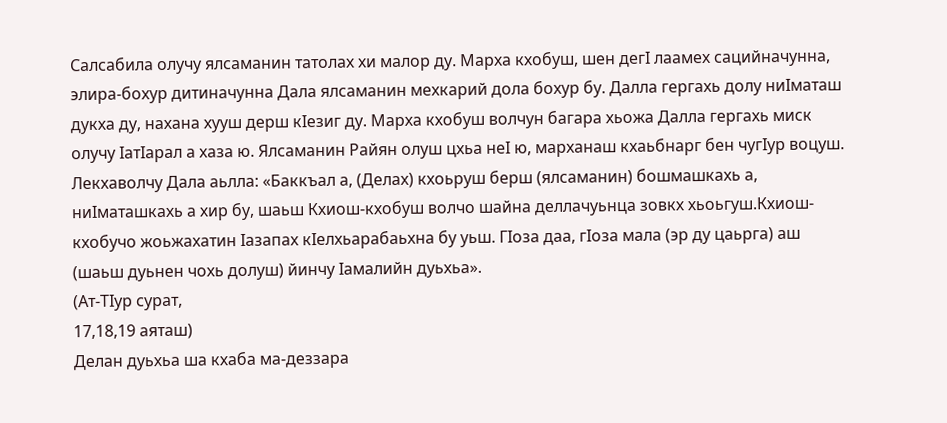Салсабила олучу ялсаманин татолах хи малор ду. Марха кхобуш, шен дегI лаамех сацийначунна, элира-бохур дитиначунна Дала ялсаманин мехкарий дола бохур бу. Далла гергахь долу ниIматаш дукха ду, нахана хууш дерш кIезиг ду. Марха кхобуш волчун багара хьожа Далла гергахь миск олучу IатIарал а хаза ю. Ялсаманин Райян олуш цхьа неI ю, марханаш кхаьбнарг бен чугIур воцуш.
Лекхаволчу Дала аьлла: «Баккъал а, (Делах) кхоьруш берш (ялсаманин) бошмашкахь а, ниIматашкахь а хир бу, шаьш Кхиош-кхобуш волчо шайна деллачуьнца зовкх хьоьгуш.Кхиош-кхобучо жоьжахатин Iазапах кIелхьарабаьхна бу уьш. ГIоза даа, гIоза мала (эр ду цаьрга) аш (шаьш дуьнен чохь долуш) йинчу Iамалийн дуьхьа».
(Ат-ТIур сурат,
17,18,19 аяташ)
Делан дуьхьа ша кхаба ма-деззара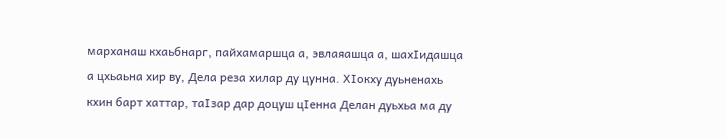марханаш кхаьбнарг, пайхамаршца а, эвлаяашца а, шахIидашца а цхьаьна хир ву, Дела реза хилар ду цунна. ХIокху дуьненахь кхин барт хаттар, таIзар дар доцуш цIенна Делан дуьхьа ма ду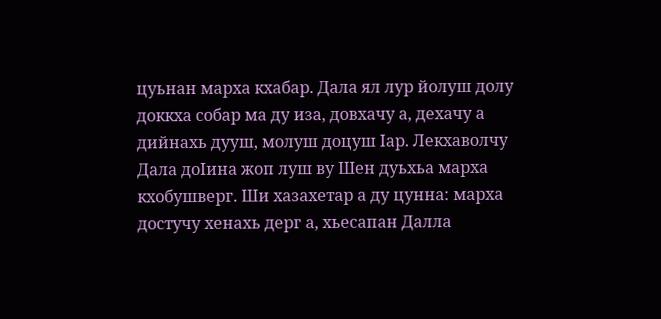цуьнан марха кхабар. Дала ял лур йолуш долу доккха собар ма ду иза, довхачу а, дехачу а дийнахь дууш, молуш доцуш Iар. Лекхаволчу Дала доIина жоп луш ву Шен дуьхьа марха кхобушверг. Ши хазахетар а ду цунна: марха достучу хенахь дерг а, хьесапан Далла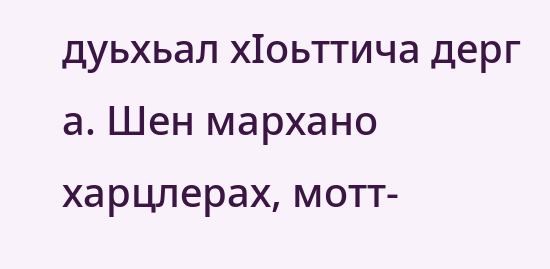дуьхьал хIоьттича дерг а. Шен мархано харцлерах, мотт-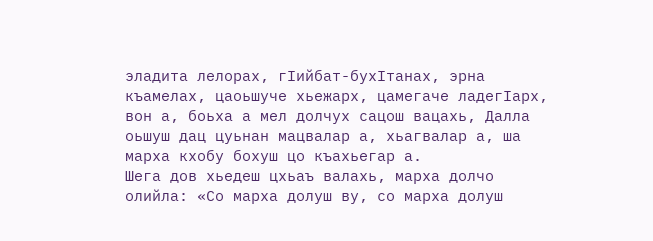эладита лелорах, гIийбат-бухIтанах, эрна къамелах, цаоьшуче хьежарх, цамегаче ладегIарх, вон а, боьха а мел долчух сацош вацахь, Далла оьшуш дац цуьнан мацвалар а, хьагвалар а, ша марха кхобу бохуш цо къахьегар а.
Шега дов хьедеш цхьаъ валахь, марха долчо олийла: «Со марха долуш ву, со марха долуш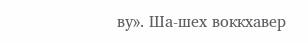ву». Ша-шех воккхавер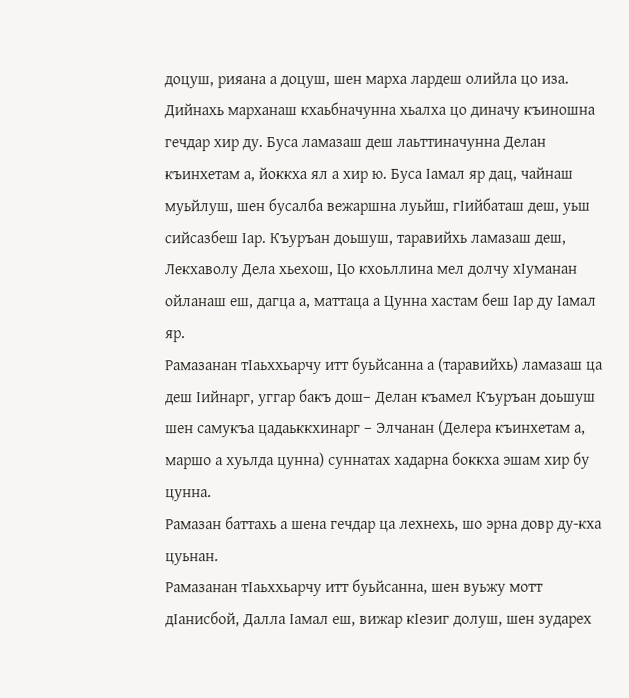доцуш, рияана а доцуш, шен марха лардеш олийла цо иза.
Дийнахь марханаш кхаьбначунна хьалха цо диначу къиношна гечдар хир ду. Буса ламазаш деш лаьттиначунна Делан къинхетам а, йоккха ял а хир ю. Буса Iамал яр дац, чайнаш муьйлуш, шен бусалба вежаршна луьйш, гIийбаташ деш, уьш сийсазбеш Iар. Къуръан доьшуш, таравийхь ламазаш деш, Лекхаволу Дела хьехош, Цо кхоьллина мел долчу хIуманан ойланаш еш, дагца а, маттаца а Цунна хастам беш Iар ду Iамал яр.
Рамазанан тIаьххьарчу итт буьйсанна а (таравийхь) ламазаш ца деш Iийнарг, уггар бакъ дош– Делан къамел Къуръан доьшуш шен самукъа цадаьккхинарг – Элчанан (Делера къинхетам а, маршо а хуьлда цунна) суннатах хадарна боккха эшам хир бу цунна.
Рамазан баттахь а шена гечдар ца лехнехь, шо эрна довр ду-кха цуьнан.
Рамазанан тIаьххьарчу итт буьйсанна, шен вуьжу мотт дIанисбой, Далла Iамал еш, вижар кIезиг долуш, шен зударех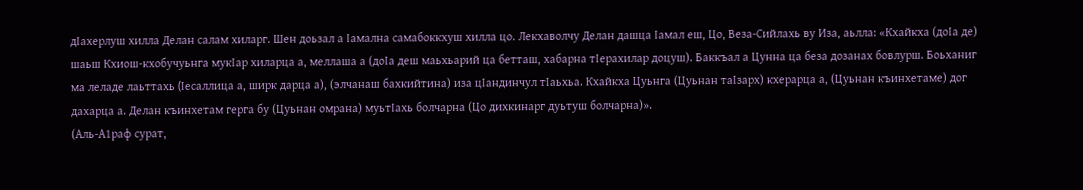дIахерлуш хилла Делан салам хиларг. Шен доьзал а Iамална самабоккхуш хилла цо. Лекхаволчу Делан дашца Iамал еш, Цо, Веза-Сийлахь ву Иза, аьлла: «Кхайкха (доIа де) шаьш Кхиош-кхобучуьнга мукIар хиларца а, меллаша а (доIа деш маьхьарий ца бетташ, хабарна тIерахилар доцуш). Баккъал а Цунна ца беза дозанах бовлурш. Боьханиг ма леладе лаьттахь (Iесаллица а, ширк дарца а), (элчанаш бахкийтина) иза цIандинчул тIаьхьа. Кхайкха Цуьнга (Цуьнан таIзарх) кхерарца а, (Цуьнан къинхетаме) дог дахарца а. Делан къинхетам герга бу (Цуьнан омрана) муьтIахь болчарна (Цо дихкинарг дуьтуш болчарна)».
(Аль-А1раф сурат,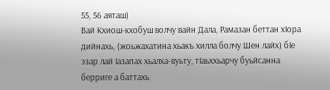55, 56 аяташ)
Вай Кхиош-кхобуш волчу вайн Дала, Рамазан беттан хIора дийнахь, (жоьжахатина хьакъ хилла болчу Шен лайх) бIе эзар лай Iазапах хьалха-вуьту, тIаьххьарчу буьйсанна берриге а баттахь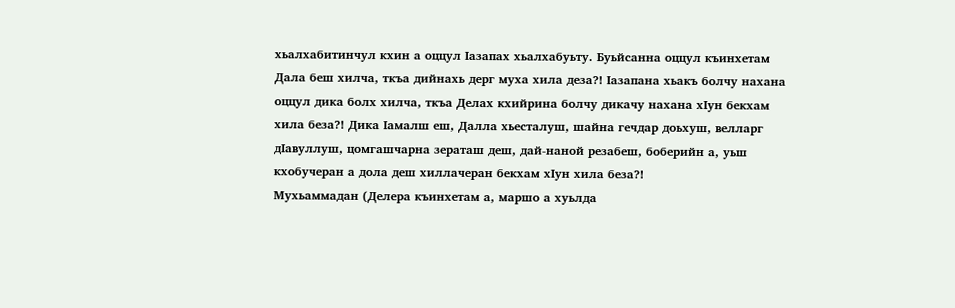хьалхабитинчул кхин а оццул Iазапах хьалхабуьту. Буьйсанна оццул къинхетам Дала беш хилча, ткъа дийнахь дерг муха хила деза?! Iазапана хьакъ болчу нахана оццул дика болх хилча, ткъа Делах кхийрина болчу дикачу нахана хIун бекхам хила беза?! Дика Iамалш еш, Далла хьесталуш, шайна гечдар доьхуш, велларг дIавуллуш, цомгашчарна зераташ деш, дай-наной резабеш, боберийн а, уьш кхобучеран а дола деш хиллачеран бекхам хIун хила беза?!
Мухьаммадан (Делера къинхетам а, маршо а хуьлда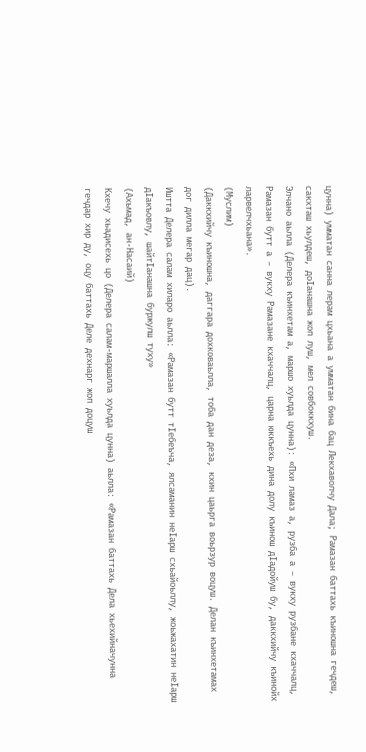цунна) умматан санна лерам цхьана а умматан бина бац Лекхаволчу Дала; Рамазан баттахь къиношна гечдеш, сакхташ хьулдеш, доIанашна жоп луш, мел совбоккхуш.
Элчано аьлла (Делера къинхетам а, маршо хуьлда цунна): «Пхи ламаз а, рузба а – вукху рузбане кхаччалц, Рамазан бутт а – вукху Рамазане кхаччалц, царна юккъехь дина долу къинош дIадойуш бу, даккхийчу къинойх ларвелчхьана».
(Муслим)
(Даккхийчу къиношна, даггара дохковаьлла, тоба дан деза, кхин цаьрга воьрзур воцуш. Делан къинхетамах дог дилла мегар дац).
Иштта Делера салам хиларо аьлла: «Рамазан бутт тIебеъча, ялсаманин неIарш схьайоьллу, жоьжахатин неIарш дIакъовлу, шайтIанашна буржулш туху»
(Ахьмад, ан-Насаий)
Кхечу хьадисехь цо (Делера салам-маршалла хуьлда цунна) аьлла: «Рамазан баттахь Дела хьехийначунна гечдар хир ду, оцу баттахь Деле дехнарг жоп доцуш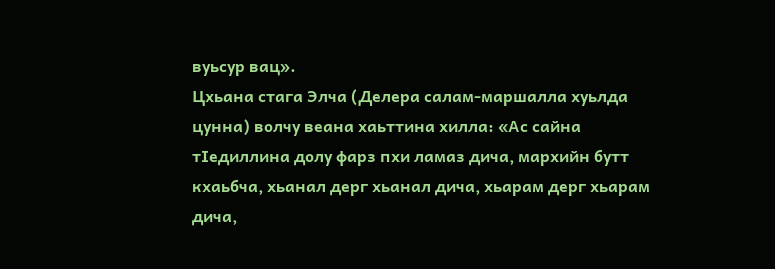вуьсур вац».
Цхьана стага Элча (Делера салам-маршалла хуьлда цунна) волчу веана хаьттина хилла: «Ас сайна тIедиллина долу фарз пхи ламаз дича, мархийн бутт кхаьбча, хьанал дерг хьанал дича, хьарам дерг хьарам дича,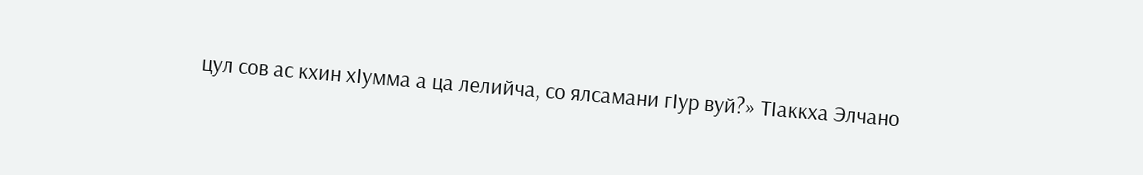цул сов ас кхин хIумма а ца лелийча, со ялсамани гIур вуй?» ТIаккха Элчано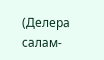(Делера салам-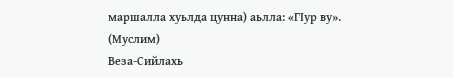маршалла хуьлда цунна) аьлла: «ГIур ву».
(Муслим)
Веза-Сийлахь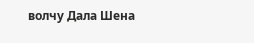волчу Дала Шена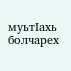муьтIахь болчарех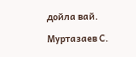дойла вай.

Муртазаев С.